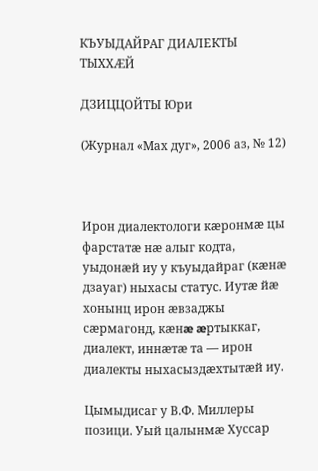КЪУЫДАЙРАГ ДИАЛЕКТЫ ТЫХХÆЙ

ДЗИЦЦОЙТЫ Юри

(Журнал «Мах дуг», 2006 аз, № 12)



Ирон диалектологи кæронмæ цы фарстатæ нæ алыг кодта, уыдонæй иу у къуыдайраг (кæнæ дзауаг) ныхасы статус. Иутæ йæ хонынц ирон æвзаджы сæрмагонд, кæнæ æртыккаг, диалект, иннæтæ та — ирон диалекты ныхасыздæхтытæй иу.

Цымыдисаг у В.Ф. Миллеры позици. Уый цалынмæ Хуссар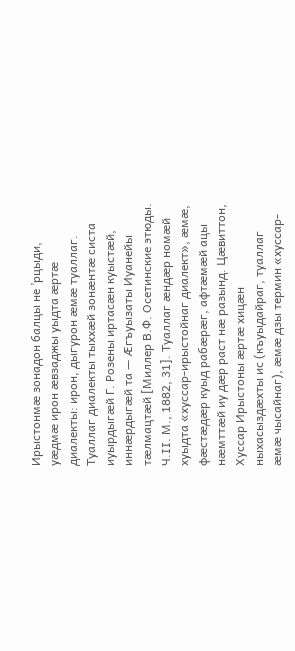Ирыстонмæ зонадон балцы не ’рцыди, уæдмæ ирон æвзаджы уыдта æртæ диалекты: ирон, дыгурон æмæ туаллаг. Туаллаг диалекты тыххæй зонæнтæ систа иуырдыгæй Г. Розены иртасæн куыстæй, иннæрдыгæй та — Æгъуызаты Иуанейы тæлмацтæй [Миллер В.Ф. Осетинские этюды. Ч.II. М., 1882, 31]. Туаллаг æндæр номæй хуыдта «хуссар-ирыстойнаг диалект», æмæ, фæстæдæр куыд рабæрæг, афтæмæй ацы нæмттæй иу дæр раст нæ разынд. Цæвиттон, Хуссар Ирыстоны æртæ хицæн ныхасыздæхты ис (къуыдайраг, туаллаг æмæ чысайнаг), æмæ дзы термин «хуссар-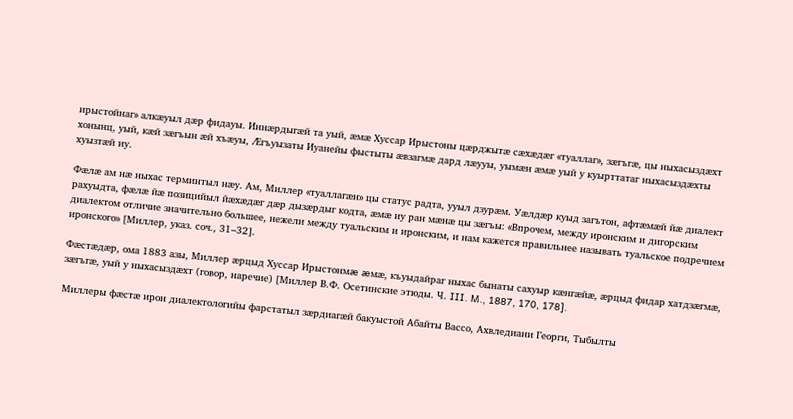ирыстойнаг» алкæуыл дæр фидауы. Иннæрдыгæй та уый, æмæ Хуссар Ирыстоны цæрджытæ сæхæдæг «туаллаг», зæгъгæ, цы ныхасыздæхт хонынц, уый, кæй зæгъын æй хъæуы, Æгъуызаты Иуанейы фыстыты æвзагмæ дард лæууы, уымæн æмæ уый у куырттатаг ныхасыздæхты хуызтæй иу.

Фæлæ ам нæ ныхас терминтыл нæу. Ам, Миллер «туаллагæн» цы статус радта, ууыл дзурæм. Уæлдæр куыд загътон, афтæмæй йæ диалект рахуыдта, фæлæ йæ позицийыл йæхæдæг дæр дызæрдыг кодта, æмæ иу ран мæнæ цы зæгъы: «Впрочем, между иронским и дигорским диалектом отличие значительно большее, нежели между туальским и иронским, и нам кажется правильнее называть туальское подречием иронского» [Миллер, указ. соч., 31–32].

Фæстæдæр, ома 1883 азы, Миллер æрцыд Хуссар Ирыстонмæ æмæ, къуыдайраг ныхас бынаты сахуыр кæнгæйæ, æрцыд фидар хатдзæгмæ, зæгъгæ, уый у ныхасыздæхт (говор, наречие) [Миллер В.Ф. Осетинские этюды. Ч. III. M., 1887, 170, 178].

Миллеры фæстæ ирон диалектологийы фарстатыл зæрдиагæй бакуыстой Абайты Вассо, Ахвледиани Георги, Тыбылты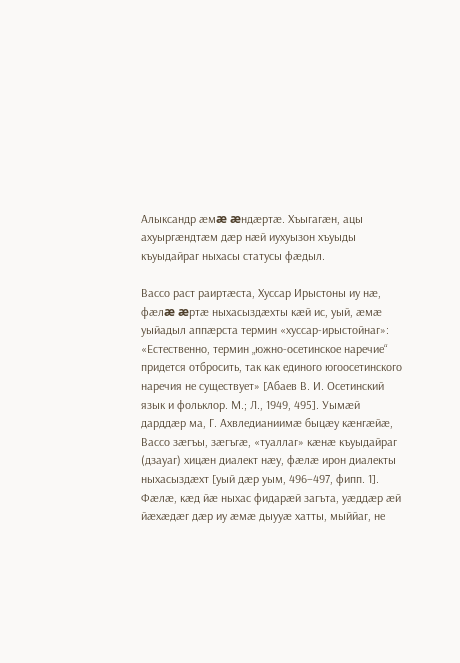Алыксандр æмæ æндæртæ. Хъыгагæн, ацы ахуыргæндтæм дæр нæй иухуызон хъуыды къуыдайраг ныхасы статусы фæдыл.

Вассо раст раиртæста, Хуссар Ирыстоны иу нæ, фæлæ æртæ ныхасыздæхты кæй ис, уый, æмæ уыйадыл аппæрста термин «хуссар-ирыстойнаг»: «Естественно, термин „южно-осетинское наречие“ придется отбросить, так как единого югоосетинского наречия не существует» [Абаев В. И. Осетинский язык и фольклор. М.; Л., 1949, 495]. Уымæй дарддæр ма, Г. Ахвледианиимæ быцæу кæнгæйæ, Вассо зæгъы, зæгъгæ, «туаллаг» кæнæ къуыдайраг (дзауаг) хицæн диалект нæу, фæлæ ирон диалекты ныхасыздæхт [уый дæр уым, 496–497, фипп. 1]. Фæлæ, кæд йæ ныхас фидарæй загъта, уæддæр æй йæхæдæг дæр иу æмæ дыууæ хатты, мыййаг, не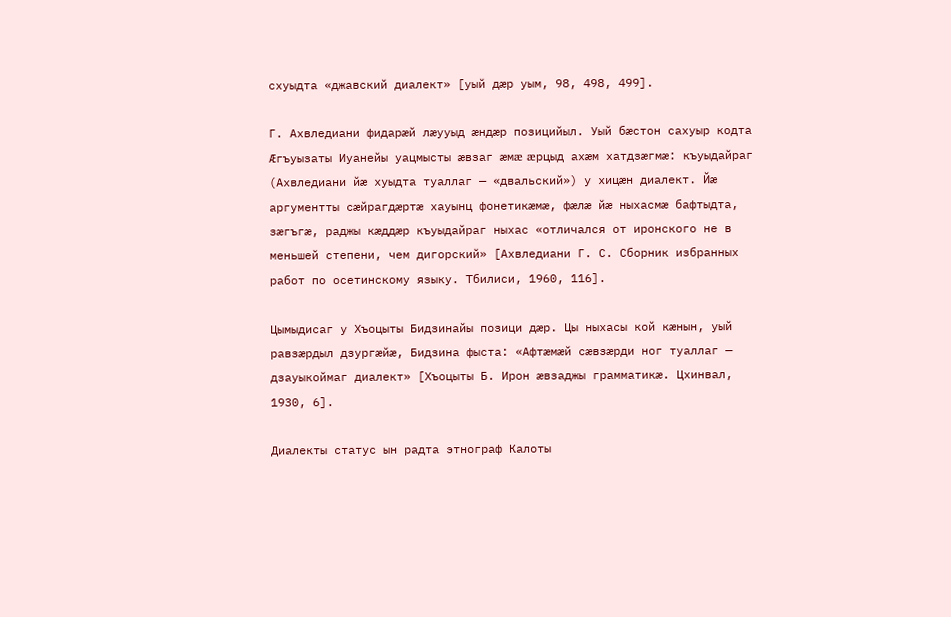схуыдта «джавский диалект» [уый дæр уым, 98, 498, 499].

Г. Ахвледиани фидарæй лæууыд æндæр позицийыл. Уый бæстон сахуыр кодта Æгъуызаты Иуанейы уацмысты æвзаг æмæ æрцыд ахæм хатдзæгмæ: къуыдайраг (Ахвледиани йæ хуыдта туаллаг — «двальский») у хицæн диалект. Йæ аргументты сæйрагдæртæ хауынц фонетикæмæ, фæлæ йæ ныхасмæ бафтыдта, зæгъгæ, раджы кæддæр къуыдайраг ныхас «отличался от иронского не в меньшей степени, чем дигорский» [Ахвледиани Г. С. Сборник избранных работ по осетинскому языку. Тбилиси, 1960, 116].

Цымыдисаг у Хъоцыты Бидзинайы позици дæр. Цы ныхасы кой кæнын, уый равзæрдыл дзургæйæ, Бидзина фыста: «Афтæмæй сæвзæрди ног туаллаг — дзауыкоймаг диалект» [Хъоцыты Б. Ирон æвзаджы грамматикæ. Цхинвал, 1930, 6].

Диалекты статус ын радта этнограф Калоты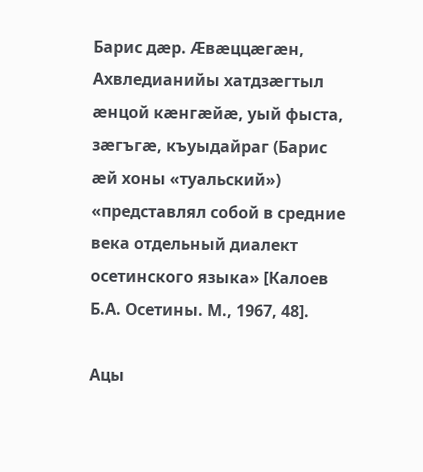Барис дæр. Æвæццæгæн, Ахвледианийы хатдзæгтыл æнцой кæнгæйæ, уый фыста, зæгъгæ, къуыдайраг (Барис æй хоны «туальский») «представлял собой в средние века отдельный диалект осетинского языка» [Калоев Б.А. Осетины. М., 1967, 48].

Ацы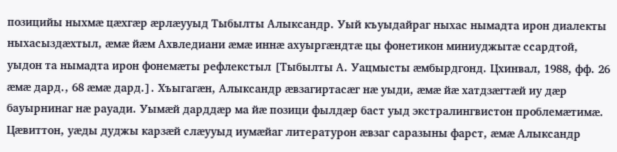позицийы ныхмæ цæхгæр æрлæууыд Тыбылты Алыксандр. Уый къуыдайраг ныхас нымадта ирон диалекты ныхасыздæхтыл, æмæ йæм Ахвледиани æмæ иннæ ахуыргæндтæ цы фонетикон миниуджытæ ссардтой, уыдон та нымадта ирон фонемæты рефлекстыл [Тыбылты А. Уацмысты æмбырдгонд. Цхинвал, 1988, фф. 26 æмæ дард., 68 æмæ дард.]. Хъыгагæн, Алыксандр æвзагиртасæг нæ уыди, æмæ йæ хатдзæгтæй иу дæр бауырнинаг нæ рауади. Уымæй дарддæр ма йæ позици фылдæр баст уыд экстралингвистон проблемæтимæ. Цæвиттон, уæды дуджы карзæй слæууыд иумæйаг литературон æвзаг саразыны фарст, æмæ Алыксандр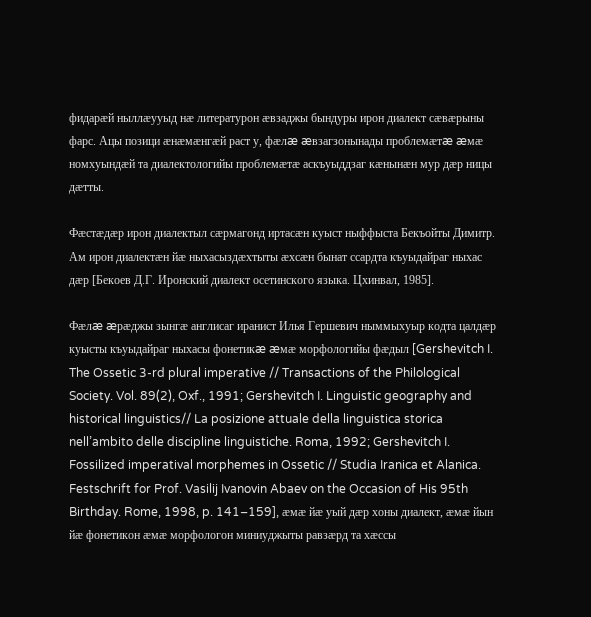фидарæй ныллæууыд нæ литературон æвзаджы бындуры ирон диалект сæвæрыны фарс. Ацы позици æнæмæнгæй раст у, фæлæ æвзагзонынады проблемæтæ æмæ номхуындæй та диалектологийы проблемæтæ аскъуыддзаг кæнынæн мур дæр ницы дæтты.

Фæстæдæр ирон диалектыл сæрмагонд иртасæн куыст ныффыста Бекъойты Димитр. Ам ирон диалектæн йæ ныхасыздæхтыты æхсæн бынат ссардта къуыдайраг ныхас дæр [Бекоев Д.Г. Иронский диалект осетинского языка. Цхинвал, 1985].

Фæлæ æрæджы зынгæ англисаг иранист Илья Гершевич ныммыхуыр кодта цалдæр куысты къуыдайраг ныхасы фонетикæ æмæ морфологийы фæдыл [Gershevitch I. The Ossetic 3-rd plural imperative // Transactions of the Philological Society. Vol. 89(2), Oxf., 1991; Gershevitch I. Linguistic geography and historical linguistics// La posizione attuale della linguistica storica nell’ambito delle discipline linguistiche. Roma, 1992; Gershevitch I. Fossilized imperatival morphemes in Ossetic // Studia Iranica et Alanica. Festschrift for Prof. Vasilij Ivanovin Abaev on the Occasion of His 95th Birthday. Rome, 1998, p. 141–159], æмæ йæ уый дæр хоны диалект, æмæ йын йæ фонетикон æмæ морфологон миниуджыты равзæрд та хæссы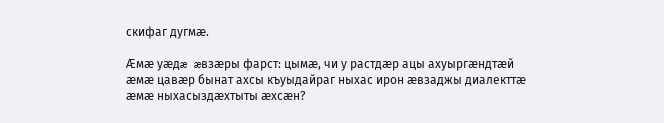скифаг дугмæ.

Æмæ уæдæ æвзæры фарст: цымæ, чи у растдæр ацы ахуыргæндтæй æмæ цавæр бынат ахсы къуыдайраг ныхас ирон æвзаджы диалекттæ æмæ ныхасыздæхтыты æхсæн?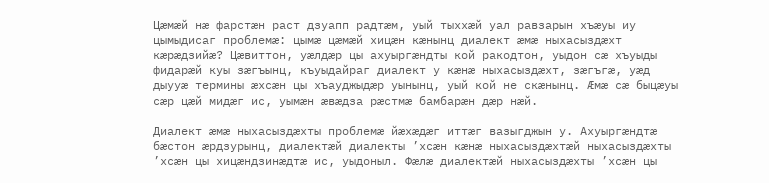Цæмæй нæ фарстæн раст дзуапп радтæм, уый тыххæй уал равзарын хъæуы иу цымыдисаг проблемæ: цымæ цæмæй хицæн кæнынц диалект æмæ ныхасыздæхт кæрæдзийæ? Цæвиттон, уæлдæр цы ахуыргæндты кой ракодтон, уыдон сæ хъуыды фидарæй куы зæгъынц, къуыдайраг диалект у кæнæ ныхасыздæхт, зæгъгæ, уæд дыууæ термины æхсæн цы хъауджыдæр уынынц, уый кой не скæнынц. Æмæ сæ быцæуы сæр цæй мидæг ис, уымæн æвæдза рæстмæ бамбарæн дæр нæй.

Диалект æмæ ныхасыздæхты проблемæ йæхæдæг иттæг вазыгджын у. Ахуыргæндтæ бæстон æрдзурынц, диалектæй диалекты ’хсæн кæнæ ныхасыздæхтæй ныхасыздæхты ’хсæн цы хицæндзинæдтæ ис, уыдоныл. Фæлæ диалектæй ныхасыздæхты ’хсæн цы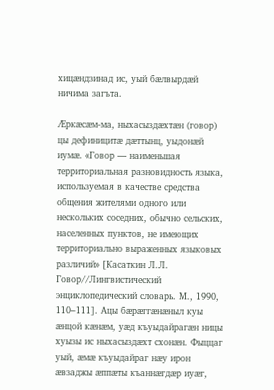хицæндзинад ис, уый бæлвырдæй ничима загъта.

Æркæсæм-ма, ныхасыздæхтæн (говор) цы дефиницитæ дæттынц, уыдонæй иумæ. «Говор — наименьшая территориальная разновидность языка, используемая в качестве средства общения жителями одного или нескольких соседних, обычно сельских, населенных пунктов, не имеющих территориально выраженных языковых различий» [Касаткин Л.Л. Говор//Лингвистический энциклопедический словарь. М., 1990, 110–111]. Ацы бæрæггæнæныл куы æнцой кæнæм, уæд къуыдайрагæн ницы хуызы ис ныхасыздæхт схонæн. Фыццаг уый, æмæ къуыдайраг нæу ирон æвзаджы æппæты къаннæгдæр иуæг,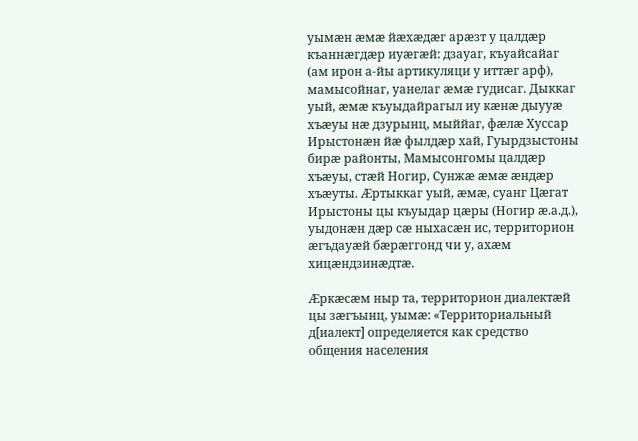уымæн æмæ йæхæдæг арæзт у цалдæр къаннæгдæр иуæгæй: дзауаг, къуайсайаг (ам ирон а-йы артикуляци у иттæг арф), мамысойнаг, уанелаг æмæ гудисаг. Дыккаг уый, æмæ къуыдайрагыл иу кæнæ дыууæ хъæуы нæ дзурынц, мыййаг, фæлæ Хуссар Ирыстонæн йæ фылдæр хай, Гуырдзыстоны бирæ районты, Мамысонгомы цалдæр хъæуы, стæй Ногир, Сунжæ æмæ æндæр хъæуты. Æртыккаг уый, æмæ, суанг Цæгат Ирыстоны цы къуыдар цæры (Ногир æ.а.д.), уыдонæн дæр сæ ныхасæн ис, территорион æгъдауæй бæрæггонд чи у, ахæм хицæндзинæдтæ.

Æркæсæм ныр та, территорион диалектæй цы зæгъынц, уымæ: «Территориальный д[иалект] определяется как средство общения населения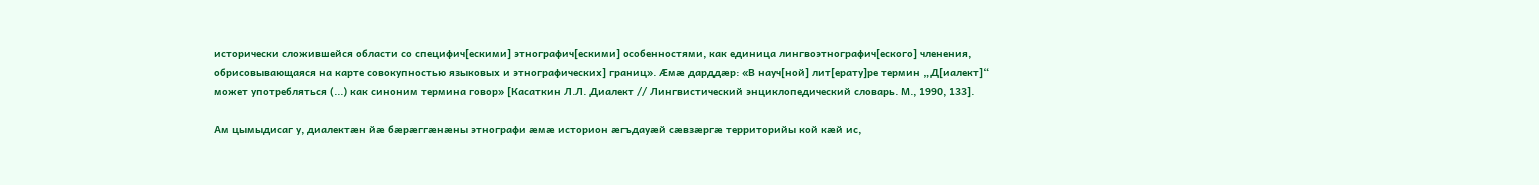исторически сложившейся области со специфич[ескими] этнографич[ескими] особенностями, как единица лингвоэтнографич[еского] членения, обрисовывающаяся на карте совокупностью языковых и этнографических] границ». Æмæ дарддæр: «В науч[ной] лит[ерату]ре термин „Д[иалект]“ может употребляться (...) как синоним термина говор» [Касаткин Л.Л. Диалект // Лингвистический энциклопедический словарь. М., 1990, 133].

Ам цымыдисаг у, диалектæн йæ бæрæггæнæны этнографи æмæ историон æгъдауæй сæвзæргæ территорийы кой кæй ис,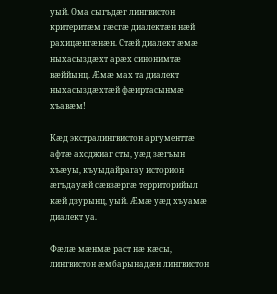уый. Ома сыгъдæг лингвистон критеритæм гæсгæ диалектæн нæй рахицæнгæнæн. Стæй диалект æмæ ныхасыздæхт арæх синонимтæ вæййынц. Æмæ мах та диалект ныхасыздæхтæй фæиртасынмæ хъавæм!

Кæд экстралингвистон аргументтæ афтæ ахсджиаг сты, уæд зæгъын хъæуы, къуыдайрагау историон æгъдауæй сæвзæргæ территорийыл кæй дзурынц, уый. Æмæ уæд хъуамæ диалект уа.

Фæлæ мæнмæ раст нæ кæсы, лингвистон æмбарынадæн лингвистон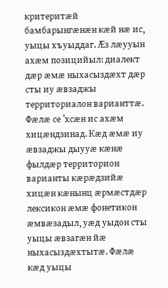критеритæй бамбарынгæнæн кæй нæ ис, уыцы хъуыддаг. Æз лæууын ахæм позицийыл: диалект дæр æмæ ныхасыздæхт дæр сты иу æвзаджы территориалон варианттæ. Фæлæ се ’хсæн ис ахæм хицæндзинад. Кæд æмæ иу æвзаджы дыууæ кæнæ фылдæр территорион варианты кæрæдзийæ хицæн кæнынц æрмæстдæр лексикон æмæ фонетикон æмвæзадыл, уæд уыдон сты уыцы æвзагæн йæ ныхасыздæхтытæ. Фæлæ кæд уыцы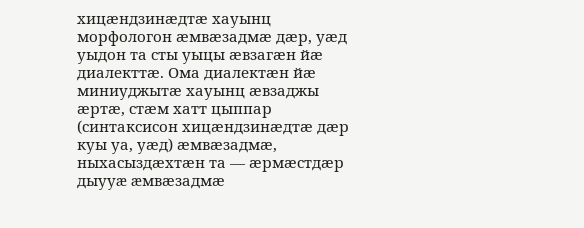хицæндзинæдтæ хауынц морфологон æмвæзадмæ дæр, уæд уыдон та сты уыцы æвзагæн йæ диалекттæ. Ома диалектæн йæ миниуджытæ хауынц æвзаджы æртæ, стæм хатт цыппар (синтаксисон хицæндзинæдтæ дæр куы уа, уæд) æмвæзадмæ, ныхасыздæхтæн та — æрмæстдæр дыууæ æмвæзадмæ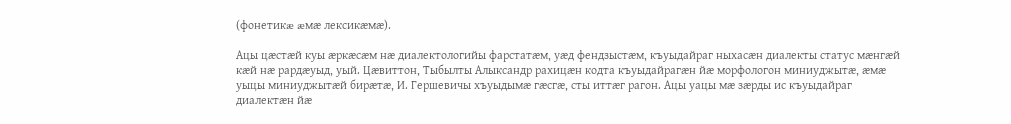(фонетикæ æмæ лексикæмæ).

Ацы цæстæй куы æркæсæм нæ диалектологийы фарстатæм, уæд фендзыстæм, къуыдайраг ныхасæн диалекты статус мæнгæй кæй нæ рардæуыд, уый. Цæвиттон, Тыбылты Алыксандр рахицæн кодта къуыдайрагæн йæ морфологон миниуджытæ, æмæ уыцы миниуджытæй бирæтæ, И. Гершевичы хъуыдымæ гæсгæ, сты иттæг рагон. Ацы уацы мæ зæрды ис къуыдайраг диалектæн йæ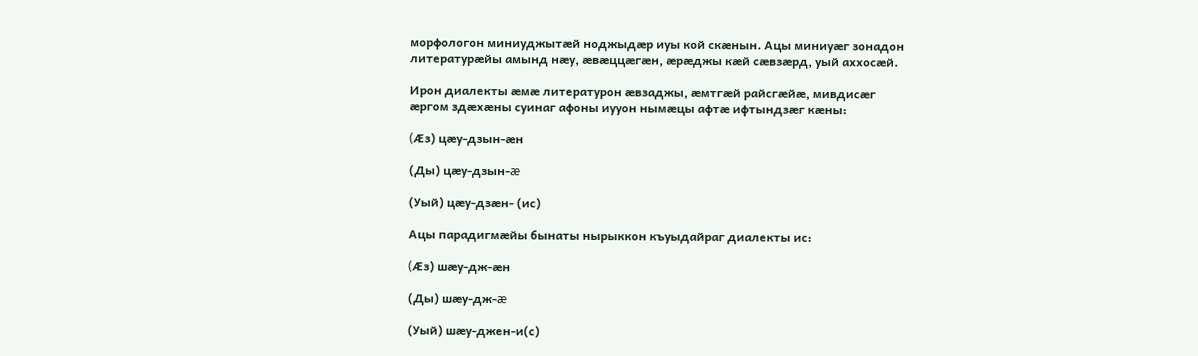морфологон миниуджытæй ноджыдæр иуы кой скæнын. Ацы миниуæг зонадон литературæйы амынд нæу, æвæццæгæн, æрæджы кæй сæвзæрд, уый аххосæй.

Ирон диалекты æмæ литературон æвзаджы, æмтгæй райсгæйæ, мивдисæг æргом здæхæны суинаг афоны иууон нымæцы афтæ ифтындзæг кæны:

(Æз) цæу-дзын-æн

(Ды) цæу-дзын-æ

(Уый) цæу-дзæн- (ис)

Ацы парадигмæйы бынаты нырыккон къуыдайраг диалекты ис:

(Æз) шæу-дж-æн

(Ды) шæу-дж-æ

(Уый) шæу-джен-и(с)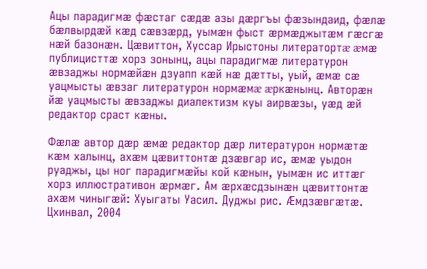Ацы парадигмæ фæстаг сæдæ азы дæргъы фæзындаид, фæлæ бæлвырдæй кæд сæвзæрд, уымæн фыст æрмæджытæм гæсгæ нæй базонæн. Цæвиттон, Хуссар Ирыстоны литератортæ æмæ публицисттæ хорз зонынц, ацы парадигмæ литературон æвзаджы нормæйæн дзуапп кæй нæ дæтты, уый, æмæ сæ уацмысты æвзаг литературон нормæмæ æркæнынц. Авторæн йæ уацмысты æвзаджы диалектизм куы аирвæзы, уæд æй редактор сраст кæны.

Фæлæ автор дæр æмæ редактор дæр литературон нормæтæ кæм халынц, ахæм цæвиттонтæ дзæвгар ис, æмæ уыдон руаджы, цы ног парадигмæйы кой кæнын, уымæн ис иттæг хорз иллюстративон æрмæг. Ам æрхæсдзынæн цæвиттонтæ ахæм чиныгæй: Хуыгаты Уасил. Дуджы рис. Æмдзæвгæтæ. Цхинвал, 2004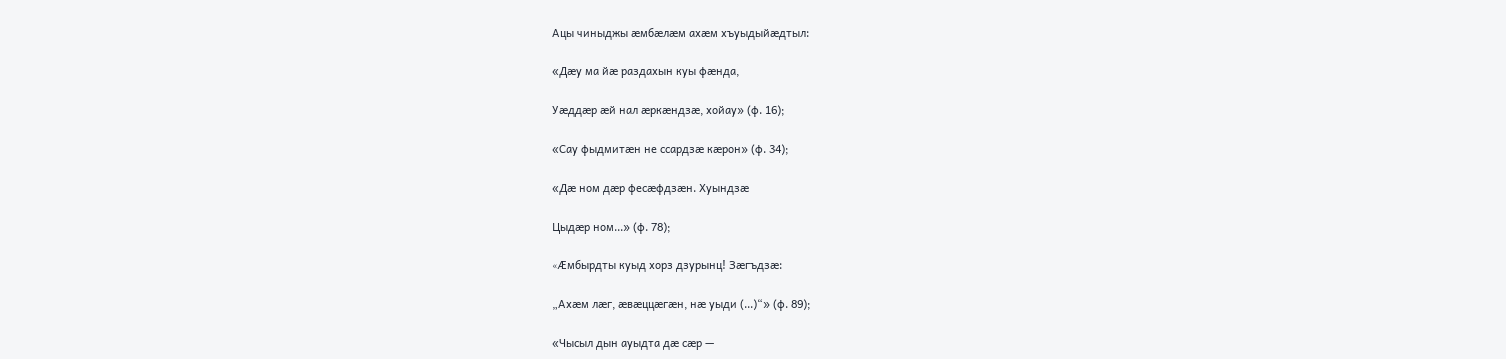Ацы чиныджы æмбæлæм ахæм хъуыдыйæдтыл:

«Дæу ма йæ раздахын куы фæнда,

Уæддæр æй нал æркæндзæ, хойау» (ф. 16);

«Сау фыдмитæн не ссардзæ кæрон» (ф. 34);

«Дæ ном дæр фесæфдзæн. Хуындзæ

Цыдæр ном...» (ф. 78);

«Æмбырдты куыд хорз дзурынц! Зæгъдзæ:

„Ахæм лæг, æвæццæгæн, нæ уыди (...)“» (ф. 89);

«Чысыл дын ауыдта дæ сæр —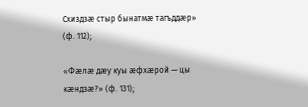Схиздзæ стыр бынатмæ тагъддæр» (ф. 112);

«Фæлæ дæу куы æфхæрой — цы кæндзæ?» (ф. 131);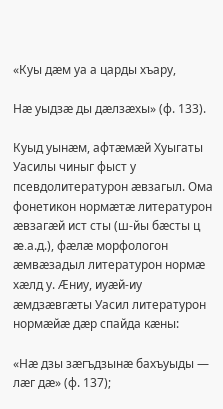«Куы дæм уа а царды хъару,

Нæ уыдзæ ды дæлзæхы» (ф. 133).

Куыд уынæм, афтæмæй Хуыгаты Уасилы чиныг фыст у псевдолитературон æвзагыл. Ома фонетикон нормæтæ литературон æвзагæй ист сты (ш-йы бæсты ц æ.а.д.), фæлæ морфологон æмвæзадыл литературон нормæ хæлд у. Æниу, иуæй-иу æмдзæвгæты Уасил литературон нормæйæ дæр спайда кæны:

«Нæ дзы зæгъдзынæ бахъуыды — лæг дæ» (ф. 137);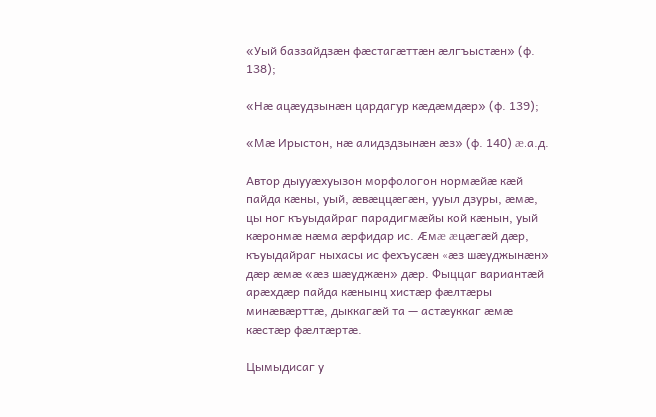«Уый баззайдзæн фæстагæттæн æлгъыстæн» (ф. 138);

«Нæ ацæудзынæн цардагур кæдæмдæр» (ф. 139);

«Мæ Ирыстон, нæ алидздзынæн æз» (ф. 140) æ.а.д.

Автор дыууæхуызон морфологон нормæйæ кæй пайда кæны, уый, æвæццæгæн, ууыл дзуры, æмæ, цы ног къуыдайраг парадигмæйы кой кæнын, уый кæронмæ нæма æрфидар ис. Æмæ æцæгæй дæр, къуыдайраг ныхасы ис фехъусæн «æз шæуджынæн» дæр æмæ «æз шæуджæн» дæр. Фыццаг вариантæй арæхдæр пайда кæнынц хистæр фæлтæры минæвæрттæ, дыккагæй та — астæуккаг æмæ кæстæр фæлтæртæ.

Цымыдисаг у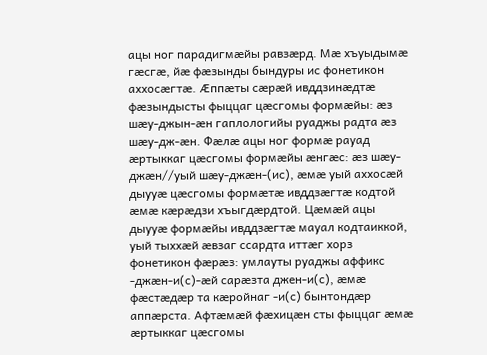ацы ног парадигмæйы равзæрд. Мæ хъуыдымæ гæсгæ, йæ фæзынды бындуры ис фонетикон аххосæгтæ. Æппæты сæрæй ивддзинæдтæ фæзындысты фыццаг цæсгомы формæйы: æз шæу-джын-æн гаплологийы руаджы радта æз шæу-дж-æн. Фæлæ ацы ног формæ рауад æртыккаг цæсгомы формæйы æнгæс: æз шæу-джæн//уый шæу-джæн-(ис), æмæ уый аххосæй дыууæ цæсгомы формæтæ ивддзæгтæ кодтой æмæ кæрæдзи хъыгдæрдтой. Цæмæй ацы дыууæ формæйы ивддзæгтæ мауал кодтаиккой, уый тыххæй æвзаг ссардта иттæг хорз фонетикон фæрæз: умлауты руаджы аффикс -джæн-и(с)-æй сарæзта джен-и(с), æмæ фæстæдæр та кæройнаг -и(с) бынтондæр аппæрста. Афтæмæй фæхицæн сты фыццаг æмæ æртыккаг цæсгомы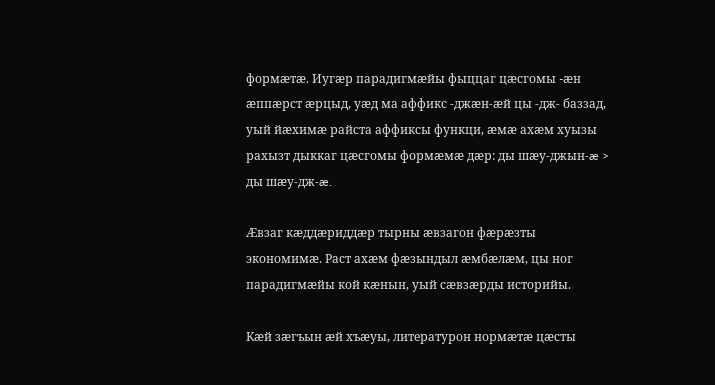формæтæ. Иугæр парадигмæйы фыццаг цæсгомы -æн æппæрст æрцыд, уæд ма аффикс -джæн-æй цы -дж- баззад, уый йæхимæ райста аффиксы функци, æмæ ахæм хуызы рахызт дыккаг цæсгомы формæмæ дæр: ды шæу-джын-æ > ды шæу-дж-æ.

Æвзаг кæддæриддæр тырны æвзагон фæрæзты экономимæ. Раст ахæм фæзындыл æмбæлæм, цы ног парадигмæйы кой кæнын, уый сæвзæрды историйы.

Кæй зæгъын æй хъæуы, литературон нормæтæ цæсты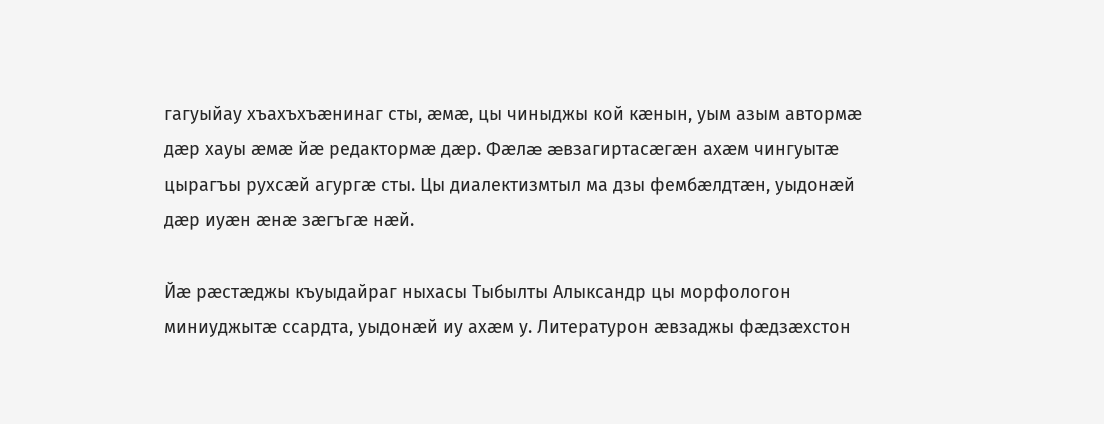гагуыйау хъахъхъæнинаг сты, æмæ, цы чиныджы кой кæнын, уым азым автормæ дæр хауы æмæ йæ редактормæ дæр. Фæлæ æвзагиртасæгæн ахæм чингуытæ цырагъы рухсæй агургæ сты. Цы диалектизмтыл ма дзы фембæлдтæн, уыдонæй дæр иуæн æнæ зæгъгæ нæй.

Йæ рæстæджы къуыдайраг ныхасы Тыбылты Алыксандр цы морфологон миниуджытæ ссардта, уыдонæй иу ахæм у. Литературон æвзаджы фæдзæхстон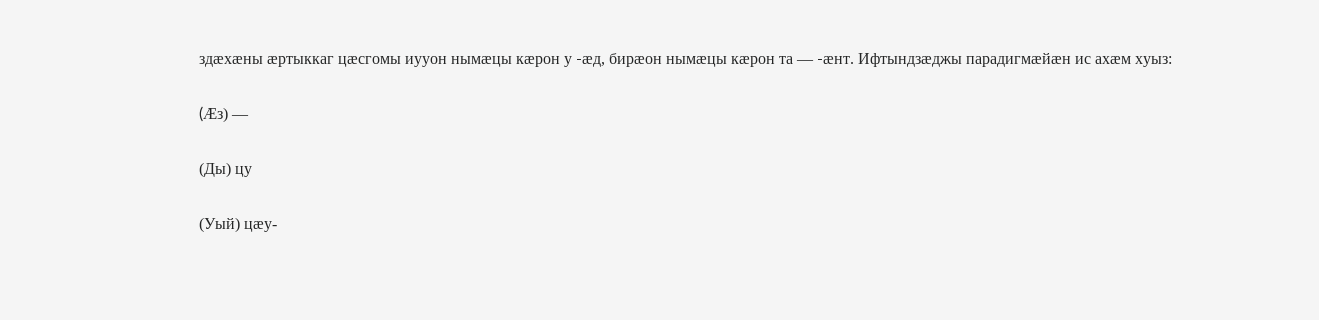здæхæны æртыккаг цæсгомы иууон нымæцы кæрон у -æд, бирæон нымæцы кæрон та — -æнт. Ифтындзæджы парадигмæйæн ис ахæм хуыз:

(Æз) —

(Ды) цу

(Уый) цæу-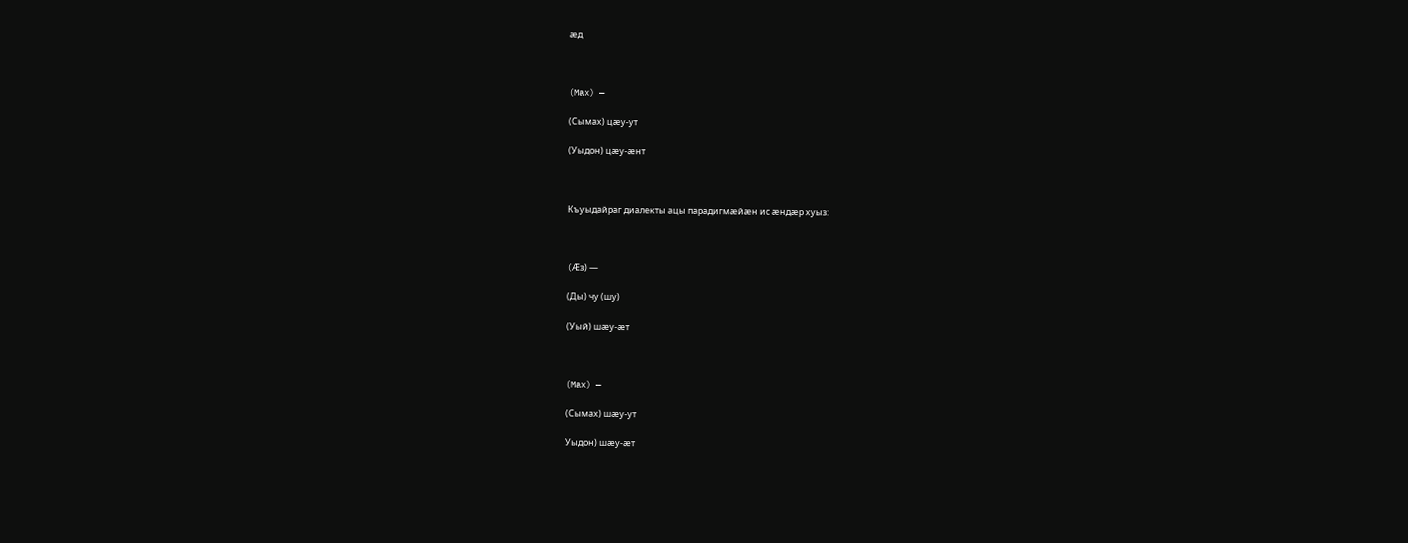æд



(Max) —

(Сымах) цæу-ут

(Уыдон) цæу-æнт



Къуыдайраг диалекты ацы парадигмæйæн ис æндæр хуыз:



(Æз) —

(Ды) чу (шу)

(Уый) шæу-æт



(Max) —

(Сымах) шæу-ут

Уыдон) шæу-æт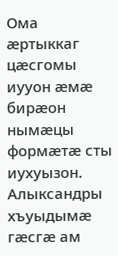Ома æртыккаг цæсгомы иууон æмæ бирæон нымæцы формæтæ сты иухуызон. Алыксандры хъуыдымæ гæсгæ ам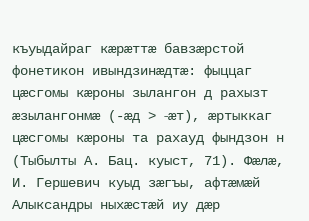къуыдайраг кæрæттæ бавзæрстой фонетикон ивындзинæдтæ: фыццаг цæсгомы кæроны зылангон д рахызт æзылангонмæ (-æд > -æт), æртыккаг цæсгомы кæроны та рахауд фындзон н (Тыбылты А. Бац. куыст, 71). Фæлæ, И. Гершевич куыд зæгъы, афтæмæй Алыксандры ныхæстæй иу дæр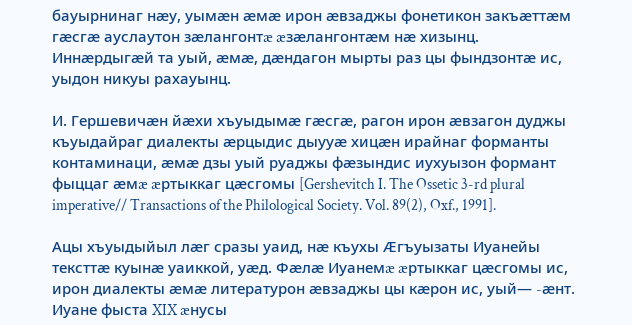бауырнинаг нæу, уымæн æмæ ирон æвзаджы фонетикон закъæттæм гæсгæ ауслаутон зæлангонтæ æзæлангонтæм нæ хизынц. Иннæрдыгæй та уый, æмæ, дæндагон мырты раз цы фындзонтæ ис, уыдон никуы рахауынц.

И. Гершевичæн йæхи хъуыдымæ гæсгæ, рагон ирон æвзагон дуджы къуыдайраг диалекты æрцыдис дыууæ хицæн ирайнаг форманты контаминаци, æмæ дзы уый руаджы фæзындис иухуызон формант фыццаг æмæ æртыккаг цæсгомы [Gershevitch I. The Ossetic 3-rd plural imperative// Transactions of the Philological Society. Vol. 89(2), Oxf., 1991].

Ацы хъуыдыйыл лæг сразы уаид, нæ къухы Æгъуызаты Иуанейы тексттæ куынæ уаиккой, уæд. Фæлæ Иуанемæ æртыккаг цæсгомы ис, ирон диалекты æмæ литературон æвзаджы цы кæрон ис, уый— -æнт. Иуане фыста XIX æнусы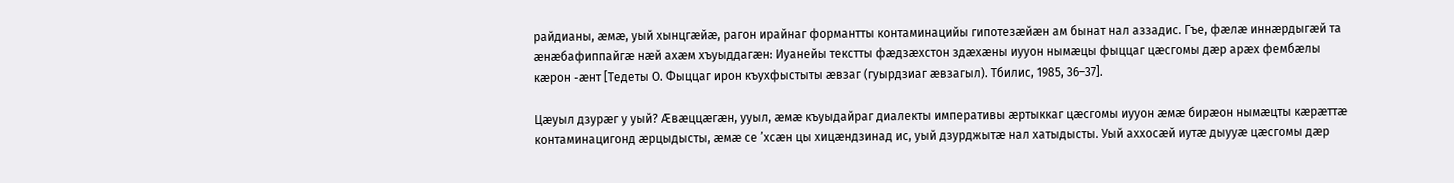райдианы, æмæ, уый хынцгæйæ, рагон ирайнаг формантты контаминацийы гипотезæйæн ам бынат нал аззадис. Гъе, фæлæ иннæрдыгæй та æнæбафиппайгæ нæй ахæм хъуыддагæн: Иуанейы текстты фæдзæхстон здæхæны иууон нымæцы фыццаг цæсгомы дæр арæх фембæлы кæрон -æнт [Тедеты О. Фыццаг ирон къухфыстыты æвзаг (гуырдзиаг æвзагыл). Тбилис, 1985, 36–37].

Цæуыл дзурæг у уый? Æвæццæгæн, ууыл, æмæ къуыдайраг диалекты императивы æртыккаг цæсгомы иууон æмæ бирæон нымæцты кæрæттæ контаминацигонд æрцыдысты, æмæ се ’хсæн цы хицæндзинад ис, уый дзурджытæ нал хатыдысты. Уый аххосæй иутæ дыууæ цæсгомы дæр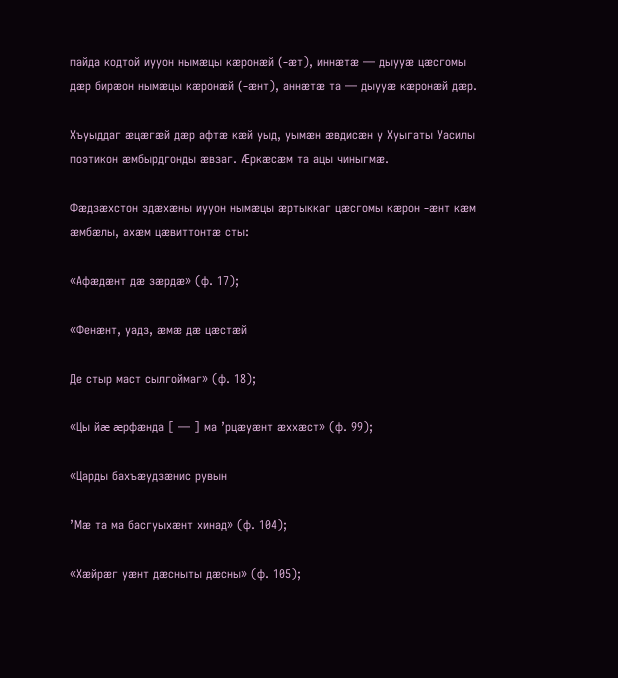пайда кодтой иууон нымæцы кæронæй (-æт), иннæтæ — дыууæ цæсгомы дæр бирæон нымæцы кæронæй (-æнт), аннæтæ та — дыууæ кæронæй дæр.

Хъуыддаг æцæгæй дæр афтæ кæй уыд, уымæн æвдисæн у Хуыгаты Уасилы поэтикон æмбырдгонды æвзаг. Æркæсæм та ацы чиныгмæ.

Фæдзæхстон здæхæны иууон нымæцы æртыккаг цæсгомы кæрон -æнт кæм æмбæлы, ахæм цæвиттонтæ сты:

«Афæдæнт дæ зæрдæ» (ф. 17);

«Фенæнт, уадз, æмæ дæ цæстæй

Де стыр маст сылгоймаг» (ф. 18);

«Цы йæ æрфæнда [ — ] ма ’рцæуæнт æххæст» (ф. 99);

«Царды бахъæудзæнис рувын

’Мæ та ма басгуыхæнт хинад» (ф. 104);

«Хæйрæг уæнт дæсныты дæсны» (ф. 105);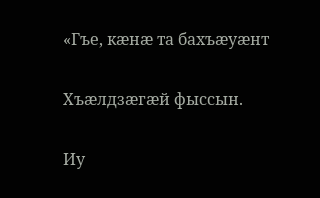«Гъе, кæнæ та бахъæуæнт

Хъæлдзæгæй фыссын.

Иу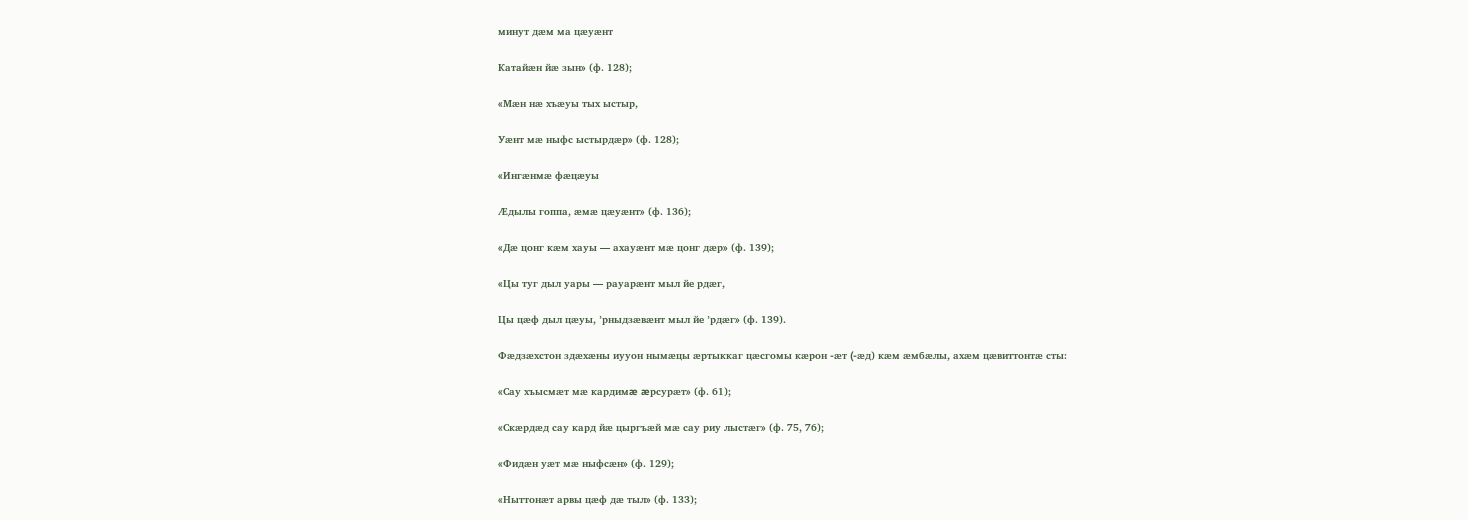минут дæм ма цæуæнт

Катайæн йæ зын» (ф. 128);

«Мæн нæ хъæуы тых ыстыр,

Уæнт мæ ныфс ыстырдæр» (ф. 128);

«Ингæнмæ фæцæуы

Æдылы гоппа, æмæ цæуæнт» (ф. 136);

«Дæ цонг кæм хауы — ахауæнт мæ цонг дæр» (ф. 139);

«Цы туг дыл уары — рауарæнт мыл йе рдæг,

Цы цæф дыл цæуы, ’рныдзæвæнт мыл йе ’рдæг» (ф. 139).

Фæдзæхстон здæхæны иууон нымæцы æртыккаг цæсгомы кæрон -æт (-æд) кæм æмбæлы, ахæм цæвиттонтæ сты:

«Сау хъысмæт мæ кардимæ æрсурæт» (ф. 61);

«Скæрдæд сау кард йæ цыргъæй мæ сау риу лыстæг» (ф. 75, 76);

«Фидæн уæт мæ ныфсæн» (ф. 129);

«Ныттонæт арвы цæф дæ тыл» (ф. 133);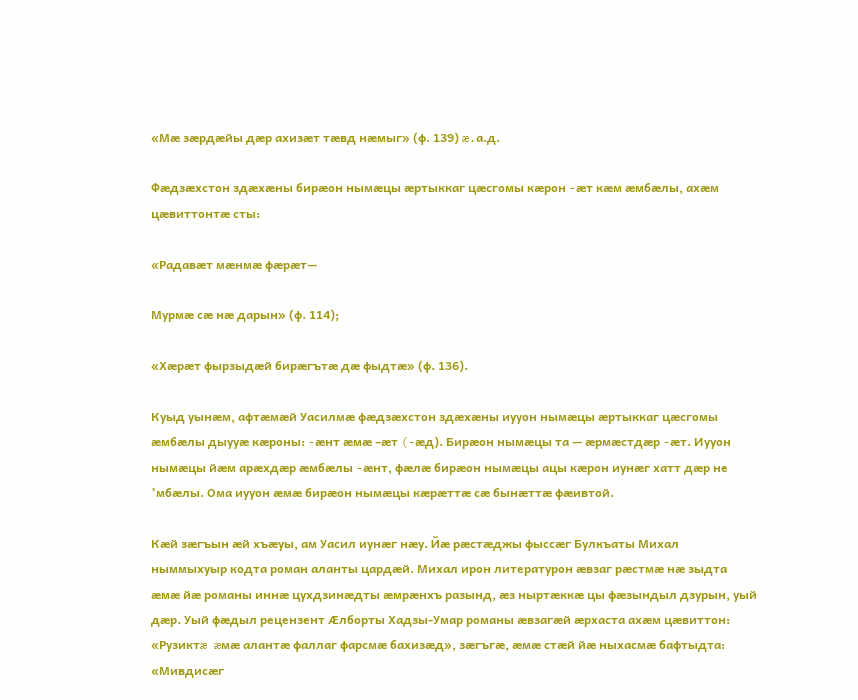«Мæ зæрдæйы дæр ахизæт тæвд нæмыг» (ф. 139) æ.а.д.

Фæдзæхстон здæхæны бирæон нымæцы æртыккаг цæсгомы кæрон -æт кæм æмбæлы, ахæм цæвиттонтæ сты:

«Радавæт мæнмæ фæрæт—

Мурмæ сæ нæ дарын» (ф. 114);

«Хæрæт фырзыдæй бирæгътæ дæ фыдтæ» (ф. 136).

Куыд уынæм, афтæмæй Уасилмæ фæдзæхстон здæхæны иууон нымæцы æртыккаг цæсгомы æмбæлы дыууæ кæроны: -æнт æмæ –æт (-æд). Бирæон нымæцы та — æрмæстдæр -æт. Иууон нымæцы йæм арæхдæр æмбæлы -æнт, фæлæ бирæон нымæцы ацы кæрон иунæг хатт дæр не ’мбæлы. Ома иууон æмæ бирæон нымæцы кæрæттæ сæ бынæттæ фæивтой.

Кæй зæгъын æй хъæуы, ам Уасил иунæг нæу. Йæ рæстæджы фыссæг Булкъаты Михал ныммыхуыр кодта роман аланты цардæй. Михал ирон литературон æвзаг рæстмæ нæ зыдта æмæ йæ романы иннæ цухдзинæдты æмрæнхъ разынд, æз ныртæккæ цы фæзындыл дзурын, уый дæр. Уый фæдыл рецензент Æлборты Хадзы-Умар романы æвзагæй æрхаста ахæм цæвиттон: «Рузиктæ æмæ алантæ фаллаг фарсмæ бахизæд», зæгъгæ, æмæ стæй йæ ныхасмæ бафтыдта: «Мивдисæг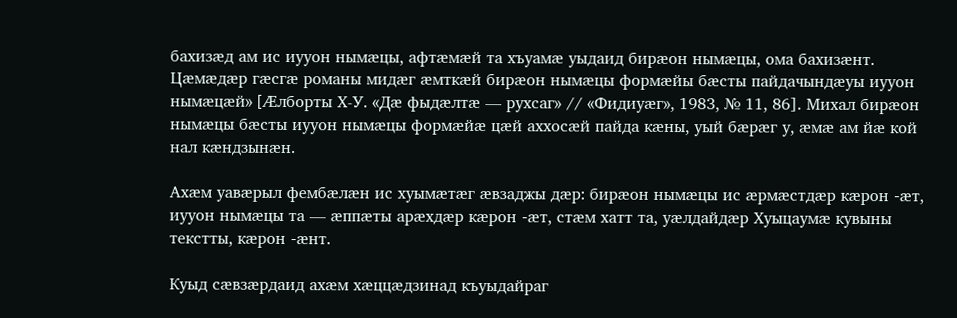бахизæд ам ис иууон нымæцы, афтæмæй та хъуамæ уыдаид бирæон нымæцы, ома бахизæнт. Цæмæдæр гæсгæ романы мидæг æмткæй бирæон нымæцы формæйы бæсты пайдачындæуы иууон нымæцæй» [Æлборты Х-У. «Дæ фыдæлтæ — рухсаг» // «Фидиуæг», 1983, № 11, 86]. Михал бирæон нымæцы бæсты иууон нымæцы формæйæ цæй аххосæй пайда кæны, уый бæрæг у, æмæ ам йæ кой нал кæндзынæн.

Ахæм уавæрыл фембæлæн ис хуымæтæг æвзаджы дæр: бирæон нымæцы ис æрмæстдæр кæрон -æт, иууон нымæцы та — æппæты арæхдæр кæрон -æт, стæм хатт та, уæлдайдæр Хуыцаумæ кувыны текстты, кæрон -æнт.

Куыд сæвзæрдаид ахæм хæццæдзинад къуыдайраг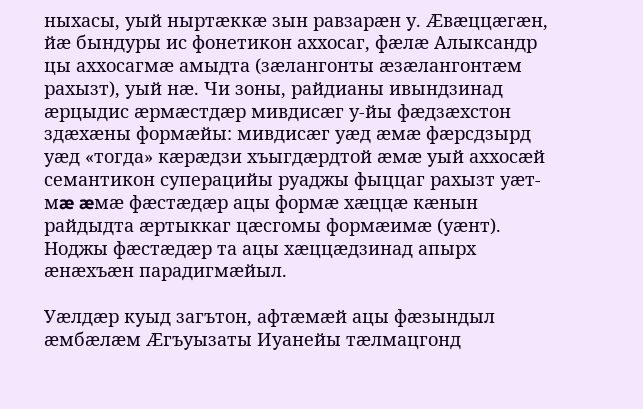ныхасы, уый ныртæккæ зын равзарæн у. Æвæццæгæн, йæ бындуры ис фонетикон аххосаг, фæлæ Алыксандр цы аххосагмæ амыдта (зæлангонты æзæлангонтæм рахызт), уый нæ. Чи зоны, райдианы ивындзинад æрцыдис æрмæстдæр мивдисæг у-йы фæдзæхстон здæхæны формæйы: мивдисæг уæд æмæ фæрсдзырд уæд «тогда» кæрæдзи хъыгдæрдтой æмæ уый аххосæй семантикон суперацийы руаджы фыццаг рахызт уæт-мæ æмæ фæстæдæр ацы формæ хæццæ кæнын райдыдта æртыккаг цæсгомы формæимæ (уæнт). Ноджы фæстæдæр та ацы хæццæдзинад апырх æнæхъæн парадигмæйыл.

Уæлдæр куыд загътон, афтæмæй ацы фæзындыл æмбæлæм Æгъуызаты Иуанейы тæлмацгонд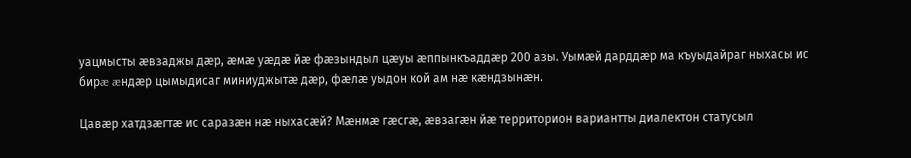уацмысты æвзаджы дæр, æмæ уæдæ йæ фæзындыл цæуы æппынкъаддæр 200 азы. Уымæй дарддæр ма къуыдайраг ныхасы ис бирæ æндæр цымыдисаг миниуджытæ дæр, фæлæ уыдон кой ам нæ кæндзынæн.

Цавæр хатдзæгтæ ис саразæн нæ ныхасæй? Мæнмæ гæсгæ, æвзагæн йæ территорион вариантты диалектон статусыл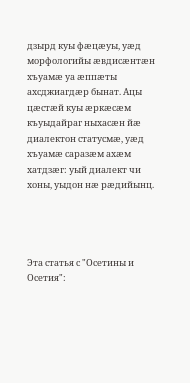дзырд куы фæцæуы, уæд морфологийы æвдисæнтæн хъуамæ уа æппæты ахсджиагдæр бынат. Ацы цæстæй куы æркæсæм къуыдайраг ныхасæн йæ диалектон статусмæ, уæд хъуамæ саразæм ахæм хатдзæг: уый диалект чи хоны, уыдон нæ рæдийынц.




Эта статья с "Осетины и Осетия":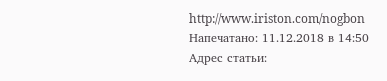http://www.iriston.com/nogbon
Напечатано: 11.12.2018 в 14:50
Адрес статьи: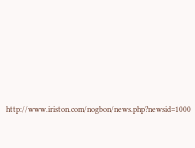http://www.iriston.com/nogbon/news.php?newsid=1000